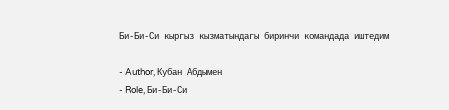Би-Би-Си кыргыз кызматындагы биринчи командада иштедим

- Author, Кубан Абдымен
- Role, Би-Би-Си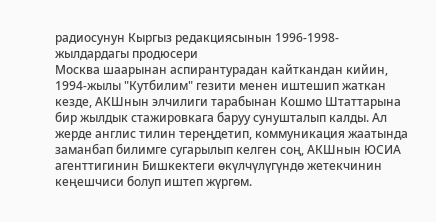радиосунун Кыргыз редакциясынын 1996-1998-жылдардагы продюсери
Москва шаарынан аспирантурадан кайткандан кийин, 1994-жылы "Кутбилим" гезити менен иштешип жаткан кезде, АКШнын элчилиги тарабынан Кошмо Штаттарына бир жылдык стажировкага баруу сунушталып калды. Ал жерде англис тилин тереңдетип, коммуникация жаатында заманбап билимге сугарылып келген соң, АКШнын ЮСИА агенттигинин Бишкектеги өкүлчүлүгүндө жетекчинин кеңешчиси болуп иштеп жүргөм.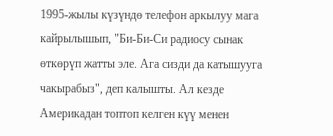1995-жылы күзүндө телефон аркылуу мага кайрылышып, "Би-Би-Си радиосу сынак өткөрүп жатты эле. Ага сизди да катышууга чакырабыз", деп калышты. Ал кезде Америкадан топтоп келген күү менен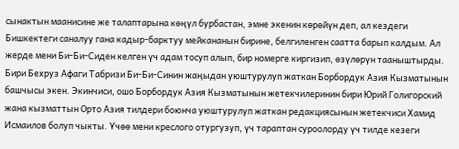сынактын маанисине же талаптарына көңүл бурбастан, эмне экенин көрөйүн деп, ал кездеги Бишкектеги саналуу гана кадыр-барктуу мейкананын бирине, белгиленген саатта барып калдым. Ал жерде мени Би-Би-Сиден келген үч адам тосуп алып, бир номерге киргизип, өзүлөрүн тааныштырды. Бири Бехруз Афаги Табризи Би-Би-Синин жаңыдан уюштурулуп жаткан Борбордук Азия Кызматынын башчысы экен. Экинчиси, ошо Борбордук Азия Кызматынын жетекчилеринин бири Юрий Голигорский жана кызматтын Орто Азия тилдери боюнча уюштурулуп жаткан редакциясынын жетекчиси Хамид Исмаилов болуп чыкты. Үчөө мени креслого отургузуп, үч тараптан суроолорду үч тилде кезеги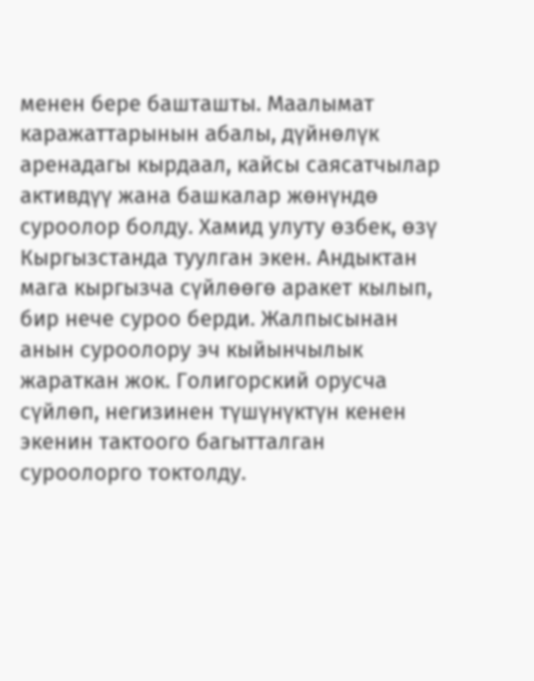менен бере башташты. Маалымат каражаттарынын абалы, дүйнөлүк аренадагы кырдаал, кайсы саясатчылар активдүү жана башкалар жөнүндө суроолор болду. Хамид улуту өзбек, өзү Кыргызстанда туулган экен. Андыктан мага кыргызча сүйлөөгө аракет кылып, бир нече суроо берди. Жалпысынан анын суроолору эч кыйынчылык жараткан жок. Голигорский орусча сүйлөп, негизинен түшүнүктүн кенен экенин тактоого багытталган суроолорго токтолду.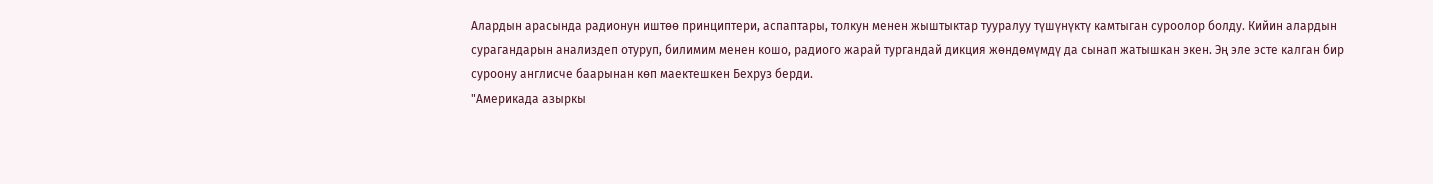Алардын арасында радионун иштөө принциптери, аспаптары, толкун менен жыштыктар тууралуу түшүнүктү камтыган суроолор болду. Кийин алардын сурагандарын анализдеп отуруп, билимим менен кошо, радиого жарай тургандай дикция жөндөмүмдү да сынап жатышкан экен. Эң эле эсте калган бир суроону англисче баарынан көп маектешкен Бехруз берди.
"Америкада азыркы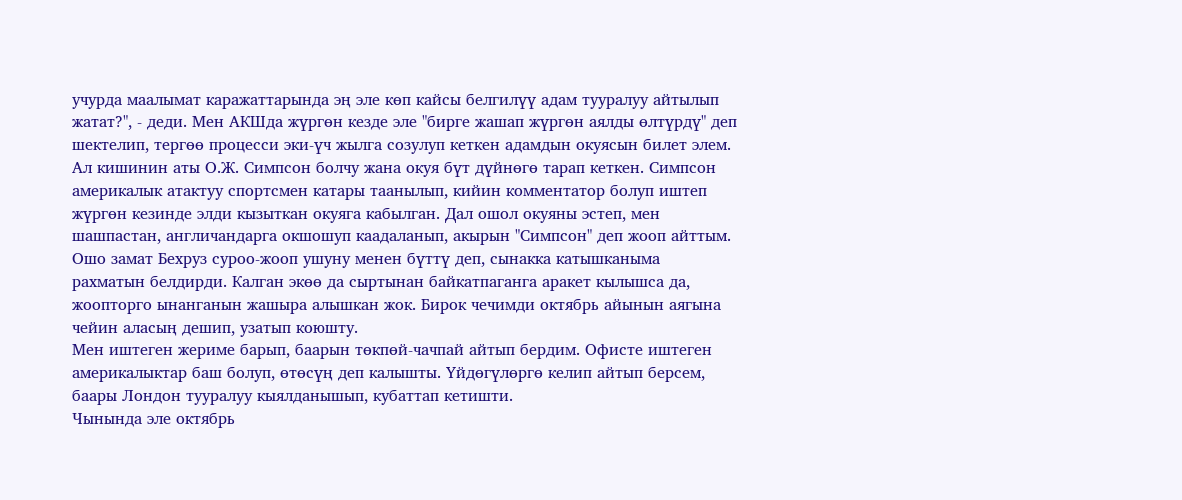учурда маалымат каражаттарында эң эле көп кайсы белгилүү адам тууралуу айтылып жатат?", - деди. Мен АКШда жүргөн кезде эле "бирге жашап жүргөн аялды өлтүрдү" деп шектелип, тергөө процесси эки-үч жылга созулуп кеткен адамдын окуясын билет элем. Ал кишинин аты О.Ж. Симпсон болчу жана окуя бүт дүйнөгө тарап кеткен. Симпсон америкалык атактуу спортсмен катары таанылып, кийин комментатор болуп иштеп жүргөн кезинде элди кызыткан окуяга кабылган. Дал ошол окуяны эстеп, мен шашпастан, англичандарга окшошуп каадаланып, акырын "Симпсон" деп жооп айттым. Ошо замат Бехруз суроо-жооп ушуну менен бүттү деп, сынакка катышканыма рахматын белдирди. Калган экөө да сыртынан байкатпаганга аракет кылышса да, жоопторго ынанганын жашыра алышкан жок. Бирок чечимди октябрь айынын аягына чейин аласың дешип, узатып коюшту.
Мен иштеген жериме барып, баарын төкпөй-чачпай айтып бердим. Офисте иштеген америкалыктар баш болуп, өтөсүң деп калышты. Үйдөгүлөргө келип айтып берсем, баары Лондон тууралуу кыялданышып, кубаттап кетишти.
Чынында эле октябрь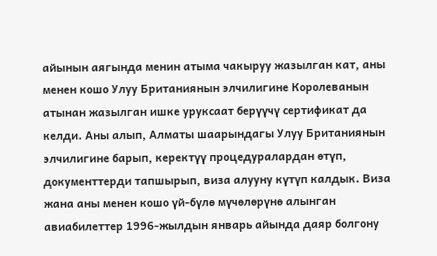айынын аягында менин атыма чакыруу жазылган кат, аны менен кошо Улуу Британиянын элчилигине Королеванын атынан жазылган ишке уруксаат берүүчү сертификат да келди. Аны алып, Алматы шаарындагы Улуу Британиянын элчилигине барып, керектүү процедуралардан өтүп, документтерди тапшырып, виза алууну күтүп калдык. Виза жана аны менен кошо үй-бүлө мүчөлөрүнө алынган авиабилеттер 1996-жылдын январь айында даяр болгону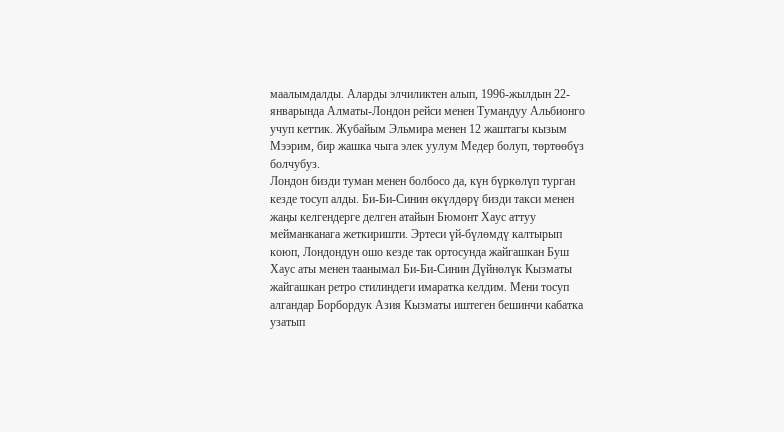маалымдалды. Аларды элчиликтен алып, 1996-жылдын 22-январында Алматы-Лондон рейси менен Тумандуу Альбионго учуп кеттик. Жубайым Эльмира менен 12 жаштагы кызым Мээрим, бир жашка чыга элек уулум Медер болуп, төртөөбүз болчубуз.
Лондон бизди туман менен болбосо да, күн бүркөлүп турган кезде тосуп алды. Би-Би-Синин өкүлдөрү бизди такси менен жаңы келгендерге делген атайын Бюмонт Хаус аттуу мейманканага жеткиришти. Эртеси үй-бүлөмдү калтырып коюп, Лондондун ошо кезде так ортосунда жайгашкан Буш Хаус аты менен таанымал Би-Би-Синин Дүйнөлүк Кызматы жайгашкан ретро стилиндеги имаратка келдим. Мени тосуп алгандар Борбордук Азия Кызматы иштеген бешинчи кабатка узатып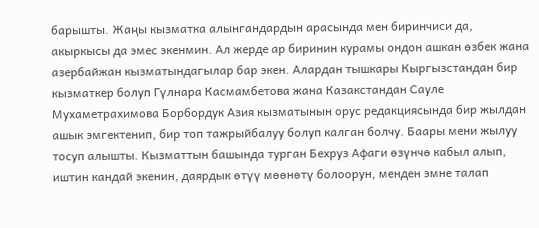барышты. Жаңы кызматка алынгандардын арасында мен биринчиси да, акыркысы да эмес экенмин. Ал жерде ар биринин курамы ондон ашкан өзбек жана азербайжан кызматындагылар бар экен. Алардан тышкары Кыргызстандан бир кызматкер болуп Гүлнара Касмамбетова жана Казакстандан Сауле Мухаметрахимова Борбордук Азия кызматынын орус редакциясында бир жылдан ашык эмгектенип, бир топ тажрыйбалуу болуп калган болчу. Баары мени жылуу тосуп алышты. Кызматтын башында турган Бехруз Афаги өзүнчө кабыл алып, иштин кандай экенин, даярдык өтүү мөөнөтү болоорун, менден эмне талап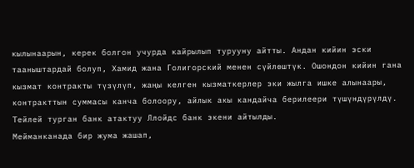кылынаарын, керек болгон учурда кайрылып турууну айтты. Андан кийин эски тааныштардай болуп, Хамид жана Голигорский менен сүйлөштүк. Ошондон кийин гана кызмат контракты түзүлүп, жаңы келген кызматкерлер эки жылга ишке алынаары, контракттын суммасы канча болоору, айлык акы кандайча берилеери түшүндүрүлдү. Тейлей турган банк атактуу Ллойдс банк экени айтылды.
Мейманканада бир жума жашап,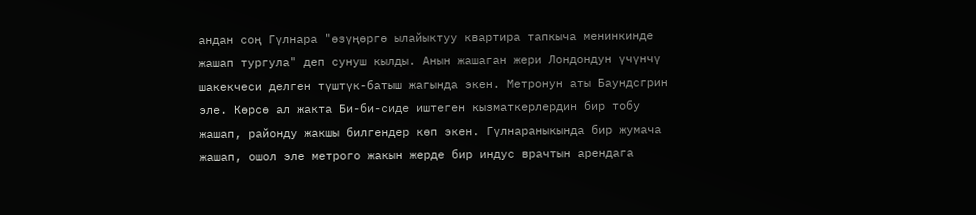андан соң Гүлнара "өзүңөргө ылайыктуу квартира тапкыча менинкинде жашап тургула" деп сунуш кылды. Анын жашаган жери Лондондун үчүнчү шакекчеси делген түштүк-батыш жагында экен. Метронун аты Баундсгрин эле. Көрсө ал жакта Би-би-сиде иштеген кызматкерлердин бир тобу жашап, районду жакшы билгендер көп экен. Гүлнараныкында бир жумача жашап, ошол эле метрого жакын жерде бир индус врачтын арендага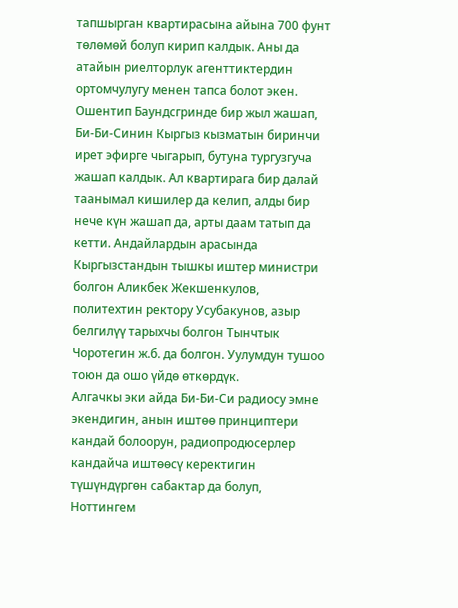тапшырган квартирасына айына 700 фунт төлөмөй болуп кирип калдык. Аны да атайын риелторлук агенттиктердин ортомчулугу менен тапса болот экен.
Ошентип Баундсгринде бир жыл жашап, Би-Би-Синин Кыргыз кызматын биринчи ирет эфирге чыгарып, бутуна тургузгуча жашап калдык. Ал квартирага бир далай таанымал кишилер да келип, алды бир нече күн жашап да, арты даам татып да кетти. Андайлардын арасында Кыргызстандын тышкы иштер министри болгон Аликбек Жекшенкулов, политехтин ректору Усубакунов, азыр белгилүү тарыхчы болгон Тынчтык Чоротегин ж.б. да болгон. Уулумдун тушоо тоюн да ошо үйдө өткөрдүк.
Алгачкы эки айда Би-Би-Си радиосу эмне экендигин, анын иштөө принциптери кандай болоорун, радиопродюсерлер кандайча иштөөсү керектигин түшүндүргөн сабактар да болуп, Ноттингем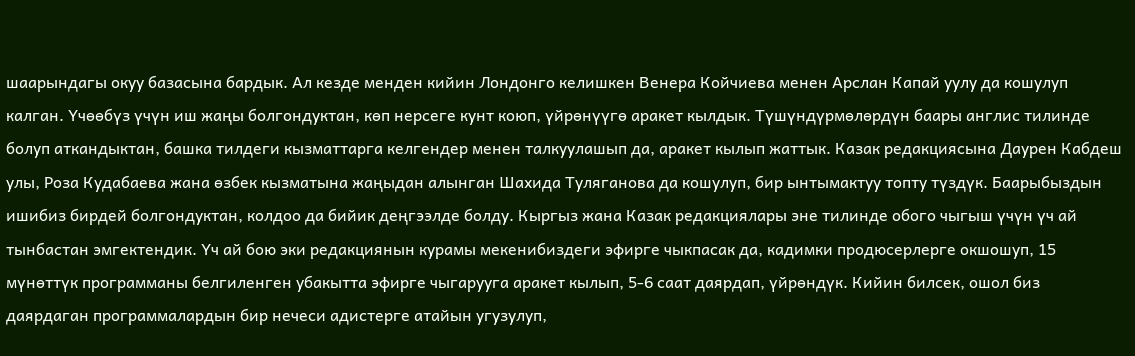шаарындагы окуу базасына бардык. Ал кезде менден кийин Лондонго келишкен Венера Койчиева менен Арслан Капай уулу да кошулуп калган. Үчөөбүз үчүн иш жаңы болгондуктан, көп нерсеге кунт коюп, үйрөнүүгө аракет кылдык. Түшүндүрмөлөрдүн баары англис тилинде болуп аткандыктан, башка тилдеги кызматтарга келгендер менен талкуулашып да, аракет кылып жаттык. Казак редакциясына Даурен Кабдеш улы, Роза Кудабаева жана өзбек кызматына жаңыдан алынган Шахида Туляганова да кошулуп, бир ынтымактуу топту түздүк. Баарыбыздын ишибиз бирдей болгондуктан, колдоо да бийик деңгээлде болду. Кыргыз жана Казак редакциялары эне тилинде обого чыгыш үчүн үч ай тынбастан эмгектендик. Үч ай бою эки редакциянын курамы мекенибиздеги эфирге чыкпасак да, кадимки продюсерлерге окшошуп, 15 мүнөттүк программаны белгиленген убакытта эфирге чыгарууга аракет кылып, 5-6 саат даярдап, үйрөндүк. Кийин билсек, ошол биз даярдаган программалардын бир нечеси адистерге атайын угузулуп,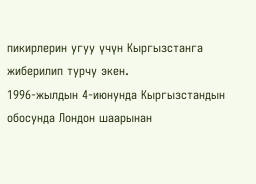пикирлерин угуу үчүн Кыргызстанга жиберилип турчу экен.
1996-жылдын 4-июнунда Кыргызстандын обосунда Лондон шаарынан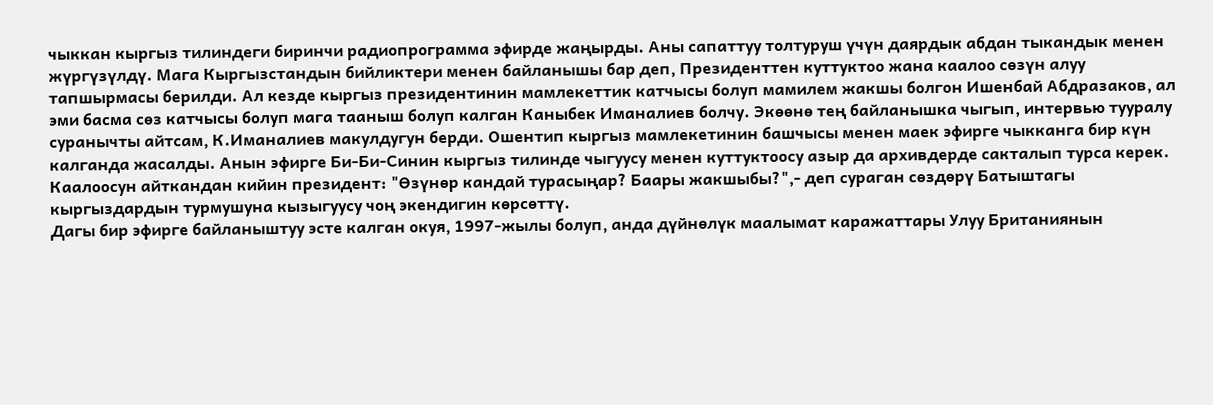чыккан кыргыз тилиндеги биринчи радиопрограмма эфирде жаңырды. Аны сапаттуу толтуруш үчүн даярдык абдан тыкандык менен жүргүзүлдү. Мага Кыргызстандын бийликтери менен байланышы бар деп, Президенттен куттуктоо жана каалоо сөзүн алуу тапшырмасы берилди. Ал кезде кыргыз президентинин мамлекеттик катчысы болуп мамилем жакшы болгон Ишенбай Абдразаков, ал эми басма сөз катчысы болуп мага тааныш болуп калган Каныбек Иманалиев болчу. Экөөнө тең байланышка чыгып, интервью тууралу суранычты айтсам, К.Иманалиев макулдугун берди. Ошентип кыргыз мамлекетинин башчысы менен маек эфирге чыкканга бир күн калганда жасалды. Анын эфирге Би-Би-Синин кыргыз тилинде чыгуусу менен куттуктоосу азыр да архивдерде сакталып турса керек. Каалоосун айткандан кийин президент: "Өзүнөр кандай турасыңар? Баары жакшыбы?",- деп сураган сөздөрү Батыштагы кыргыздардын турмушуна кызыгуусу чоң экендигин көрсөттү.
Дагы бир эфирге байланыштуу эсте калган окуя, 1997-жылы болуп, анда дүйнөлүк маалымат каражаттары Улуу Британиянын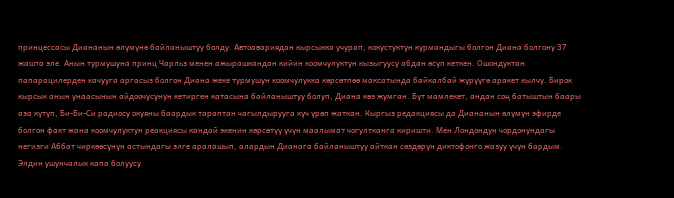принцессасы Диананын өлүмүнө байланыштуу болду. Автоавариядан кырсыкка учурап, кокустуктун курмандыгы болгон Диана болгону 37 жашта эле. Анын турмушуна принц Чарльз менен ажырашкандан кийин коомчулуктун кызыгуусу абдан өсүп кеткен. Ошондуктан папарацилерден качууга аргасыз болгон Диана жеке турмушун коомчулукка көрсөтпөө максатында байкалбай жүрүүгө аракет кылчу. Бирок кырсык анын унаасынын айдоочусунун кетирген катасына байланыштуу болуп, Диана көз жумган. Бүт мамлекет, андан соң батыштын баары аза күтүп, Би-Би-Си радиосу окуяны баардык тараптан чагылдырууга күч үрөп жаткан. Кыргыз редакциясы да Диананын өлүмүн эфирде болгон факт жана коомчулуктун реакциясы кандай экенин көрсөтүү үчүн маалымат чогултканга киришти. Мен Лондондун чордонундагы негизги Аббат чиркөөсүнүн астындагы элге аралашып, алардын Дианага байланыштуу айткан сөздөрүн диктофонго жазуу үчүн бардым. Элдин ушунчалык капа болуусу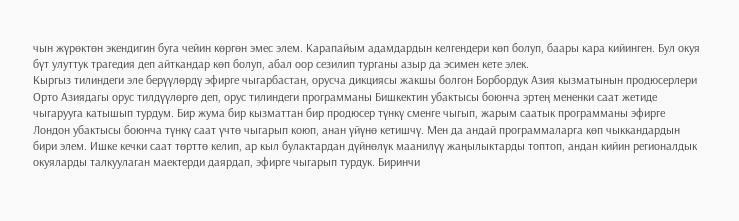чын жүрөктөн экендигин буга чейин көргөн эмес элем. Карапайым адамдардын келгендери көп болуп, баары кара кийинген. Бул окуя бүт улуттук трагедия деп айткандар көп болуп, абал оор сезилип турганы азыр да эсимен кете элек.
Кыргыз тилиндеги эле берүүлөрдү эфирге чыгарбастан, орусча дикциясы жакшы болгон Борбордук Азия кызматынын продюсерлери Орто Азиядагы орус тилдүүлөргө деп, орус тилиндеги программаны Бишкектин убактысы боюнча эртең мененки саат жетиде чыгарууга катышып турдум. Бир жума бир кызматтан бир продюсер түнкү сменге чыгып, жарым саатык программаны эфирге Лондон убактысы боюнча түнкү саат үчтө чыгарып коюп, анан үйүнө кетишчү. Мен да андай программаларга көп чыккандардын бири элем. Ишке кечки саат төрттө келип, ар кыл булактардан дүйнөлүк маанилүү жаңылыктарды топтоп, андан кийин регионалдык окуяларды талкуулаган маектерди даярдап, эфирге чыгарып турдук. Биринчи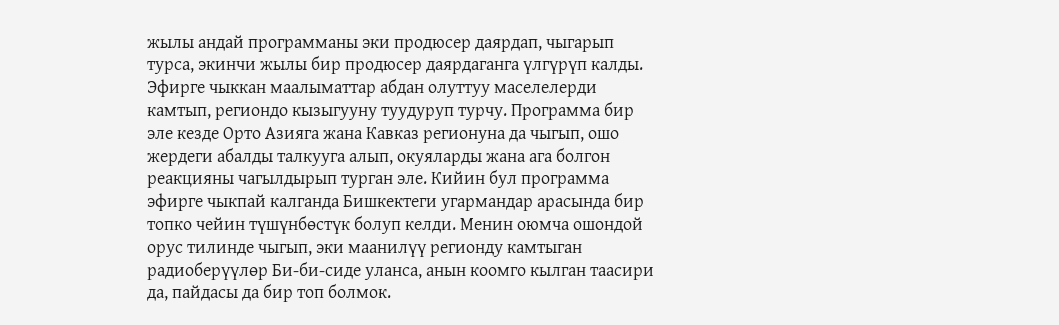жылы андай программаны эки продюсер даярдап, чыгарып турса, экинчи жылы бир продюсер даярдаганга үлгүрүп калды. Эфирге чыккан маалыматтар абдан олуттуу маселелерди камтып, региондо кызыгууну туудуруп турчу. Программа бир эле кезде Орто Азияга жана Кавказ регионуна да чыгып, ошо жердеги абалды талкууга алып, окуяларды жана ага болгон реакцияны чагылдырып турган эле. Кийин бул программа эфирге чыкпай калганда Бишкектеги угармандар арасында бир топко чейин түшүнбөстүк болуп келди. Менин оюмча ошондой орус тилинде чыгып, эки маанилүү регионду камтыган радиоберүүлөр Би-би-сиде уланса, анын коомго кылган таасири да, пайдасы да бир топ болмок.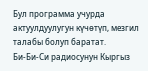Бул программа учурда актуулдуулугун күчөтүп, мезгил талабы болуп баратат.
Би-Би-Си радиосунун Кыргыз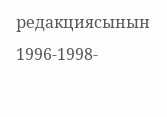редакциясынын 1996-1998-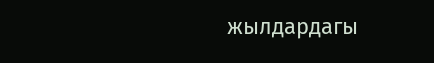жылдардагы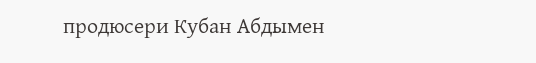продюсери Кубан Абдымен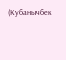(Кубанычбек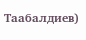Таабалдиев)